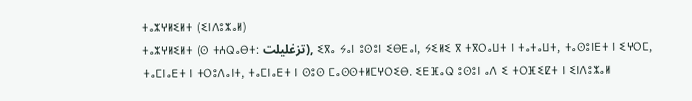ⵜⴰⵣⵖⵍⵉⵍⵜ (ⵉⵏⴷⵓⵣⴰⵍ)
ⵜⴰⵣⵖⵍⵉⵍⵜ (ⵙ ⵜⵄⵕⴰⴱⵜ: تزغليلت), ⵉⴳⴰ ⵢⴰⵏ ⵓⵙⵓⵏ ⵉⴱⴹⴰⵏ, ⵢⵉⵍⵉ ⴳ ⵜⴳⵔⴰⵡⵜ ⵏ ⵜⴰⵜⴰⵡⵜ, ⵜⴰⵙⵓⵏⴹⵜ ⵏ ⵉⵖⵔⵎ, ⵜⴰⵎⵏⴰⴹⵜ ⵏ ⵜⵔⵓⴷⴰⵏⵜ, ⵜⴰⵎⵏⴰⴹⵜ ⵏ ⵙⵓⵙ ⵎⴰⵙⵙⵜⵍⵎⵖⵔⵉⴱ. ⵉⴹⴼⴰⵕ ⵓⵙⵓⵏ ⴰⴷ ⵉ ⵜⵔⴼⵉⵇⵜ ⵏ ⵉⵏⴷⵓⵣⴰⵍ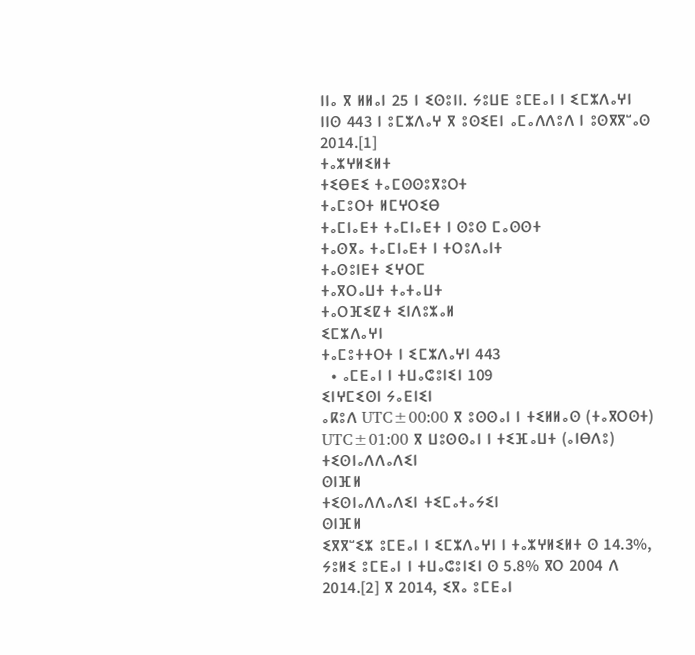ⵏⵏⴰ ⴳ ⵍⵍⴰⵏ 25 ⵏ ⵉⵙⵓⵏⵏ. ⵢⵓⵡⴹ ⵓⵎⴹⴰⵏ ⵏ ⵉⵎⵣⴷⴰⵖⵏ ⵏⵏⵙ 443 ⵏ ⵓⵎⵣⴷⴰⵖ ⴳ ⵓⵙⵉⴹⵏ ⴰⵎⴰⴷⴷⵓⴷ ⵏ ⵓⵙⴳⴳⵯⴰⵙ 2014.[1]
ⵜⴰⵣⵖⵍⵉⵍⵜ
ⵜⵉⴱⴹⵉ ⵜⴰⵎⵙⵙⵓⴳⵓⵔⵜ
ⵜⴰⵎⵓⵔⵜ ⵍⵎⵖⵔⵉⴱ
ⵜⴰⵎⵏⴰⴹⵜ ⵜⴰⵎⵏⴰⴹⵜ ⵏ ⵙⵓⵙ ⵎⴰⵙⵙⵜ
ⵜⴰⵙⴳⴰ ⵜⴰⵎⵏⴰⴹⵜ ⵏ ⵜⵔⵓⴷⴰⵏⵜ
ⵜⴰⵙⵓⵏⴹⵜ ⵉⵖⵔⵎ
ⵜⴰⴳⵔⴰⵡⵜ ⵜⴰⵜⴰⵡⵜ
ⵜⴰⵔⴼⵉⵇⵜ ⵉⵏⴷⵓⵣⴰⵍ
ⵉⵎⵣⴷⴰⵖⵏ
ⵜⴰⵎⵓⵜⵜⵔⵜ ⵏ ⵉⵎⵣⴷⴰⵖⵏ 443
  • ⴰⵎⴹⴰⵏ ⵏ ⵜⵡⴰⵛⵓⵏⵉⵏ 109
ⵉⵏⵖⵎⵉⵙⵏ ⵢⴰⴹⵏⵉⵏ
ⴰⴽⵓⴷ UTC±00:00 ⴳ ⵓⵙⵙⴰⵏ ⵏ ⵜⵉⵍⵍⴰⵙ (ⵜⴰⴳⵔⵙⵜ)
UTC±01:00 ⴳ ⵡⵓⵙⵙⴰⵏ ⵏ ⵜⵉⴼⴰⵡⵜ (ⴰⵏⴱⴷⵓ)
ⵜⵉⵙⵏⴰⴷⴷⴰⴷⵉⵏ
ⵙⵏⴼⵍ
ⵜⵉⵙⵏⴰⴷⴷⴰⴷⵉⵏ ⵜⵉⵎⴰⵜⴰⵢⵉⵏ
ⵙⵏⴼⵍ
ⵉⴳⴳⵯⵉⵣ ⵓⵎⴹⴰⵏ ⵏ ⵉⵎⵣⴷⴰⵖⵏ ⵏ ⵜⴰⵣⵖⵍⵉⵍⵜ ⵙ 14.3%, ⵢⵓⵍⵉ ⵓⵎⴹⴰⵏ ⵏ ⵜⵡⴰⵛⵓⵏⵉⵏ ⵙ 5.8% ⴳⵔ 2004 ⴷ 2014.[2] ⴳ 2014, ⵉⴳⴰ ⵓⵎⴹⴰⵏ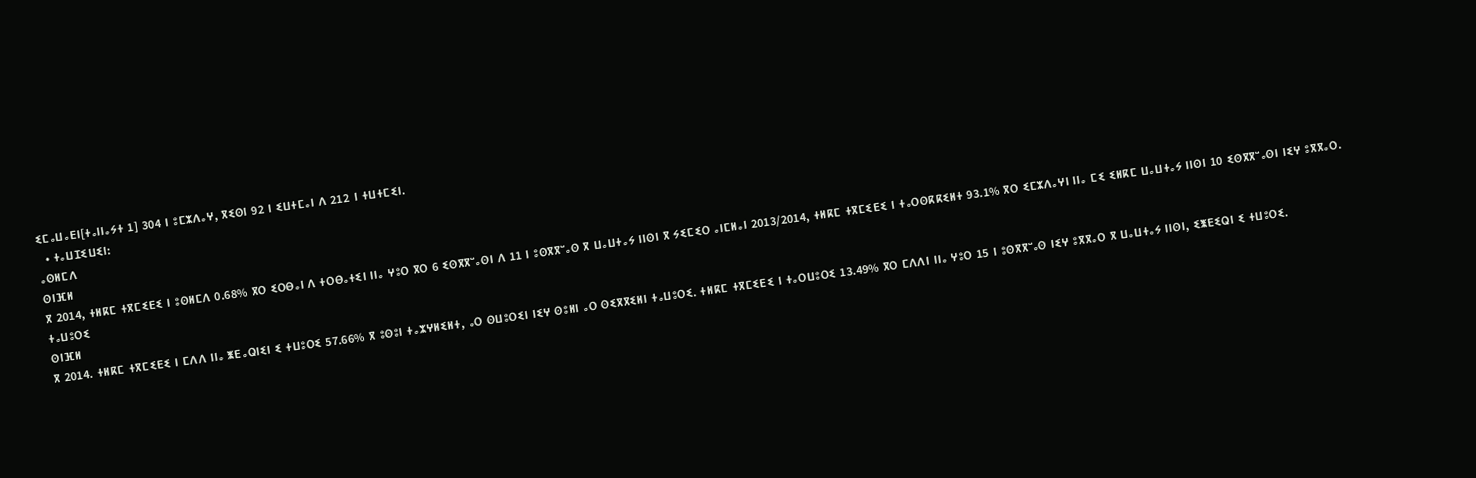ⵉⵎⴰⵡⴰⴹⵏ[ⵜⴰⵏⵏⴰⵢⵜ 1] 304 ⵏ ⵓⵎⵣⴷⴰⵖ, ⴳⵉⵙⵏ 92 ⵏ ⵉⵡⵜⵎⴰⵏ ⴷ 212 ⵏ ⵜⵡⵜⵎⵉⵏ.
  • ⵜⴰⵡⵊⵉⵡⵉⵏ:
ⴰⵙⵍⵎⴷ
ⵙⵏⴼⵍ
ⴳ 2014, ⵜⵍⴽⵎ ⵜⴳⵎⵉⴹⵉ ⵏ ⵓⵙⵍⵎⴷ 0.68% ⴳⵔ ⵉⵔⴱⴰⵏ ⴷ ⵜⵔⴱⴰⵜⵉⵏ ⵏⵏⴰ ⵖⵓⵔ ⴳⵔ 6 ⵉⵙⴳⴳⵯⴰⵙⵏ ⴷ 11 ⵏ ⵓⵙⴳⴳⵯⴰⵙ ⴳ ⵡⴰⵡⵜⴰⵢ ⵏⵏⵙⵏ ⴳ ⵢⵉⵎⵉⵔ ⴰⵏⵎⵍⴰⵏ 2013/2014, ⵜⵍⴽⵎ ⵜⴳⵎⵉⴹⵉ ⵏ ⵜⴰⵔⵙⴽⴽⵉⵍⵜ 93.1% ⴳⵔ ⵉⵎⵣⴷⴰⵖⵏ ⵏⵏⴰ ⵎⵉ ⵉⵍⴽⵎ ⵡⴰⵡⵜⴰⵢ ⵏⵏⵙⵏ 10 ⵉⵙⴳⴳⵯⴰⵙⵏ ⵏⵉⵖ ⵓⴳⴳⴰⵔ.
ⵜⴰⵡⵓⵔⵉ
ⵙⵏⴼⵍ
ⴳ 2014. ⵜⵍⴽⵎ ⵜⴳⵎⵉⴹⵉ ⵏ ⵎⴷⴷ ⵏⵏⴰ ⵥⴹⴰⵕⵏⵉⵏ ⵉ ⵜⵡⵓⵔⵉ 57.66% ⴳ ⵓⵙⵓⵏ ⵜⴰⵣⵖⵍⵉⵍⵜ, ⴰⵔ ⵙⵡⵓⵔⵉⵏ ⵏⵉⵖ ⵙⵓⵍⵏ ⴰⵔ ⵙⵉⴳⴳⵉⵍⵏ ⵜⴰⵡⵓⵔⵉ. ⵜⵍⴽⵎ ⵜⴳⵎⵉⴹⵉ ⵏ ⵜⴰⵔⵡⵓⵔⵉ 13.49% ⴳⵔ ⵎⴷⴷⵏ ⵏⵏⴰ ⵖⵓⵔ 15 ⵏ ⵓⵙⴳⴳⵯⴰⵙ ⵏⵉⵖ ⵓⴳⴳⴰⵔ ⴳ ⵡⴰⵡⵜⴰⵢ ⵏⵏⵙⵏ, ⵉⵥⴹⵉⵕⵏ ⵉ ⵜⵡⵓⵔⵉ.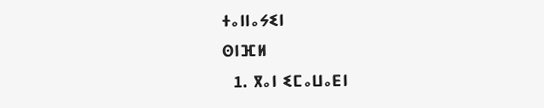ⵜⴰⵏⵏⴰⵢⵉⵏ
ⵙⵏⴼⵍ
  1. ⴳⴰⵏ ⵉⵎⴰⵡⴰⴹⵏ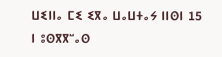ⵡⵉⵏⵏⴰ ⵎⵉ ⵉⴳⴰ ⵡⴰⵡⵜⴰⵢ ⵏⵏⵙⵏ 15 ⵏ ⵓⵙⴳⴳⵯⴰⵙ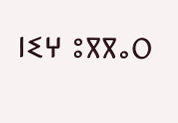ⵏⵉⵖ ⵓⴳⴳⴰⵔ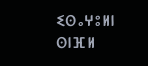ⵉⵙⴰⵖⵓⵍⵏ
ⵙⵏⴼⵍ